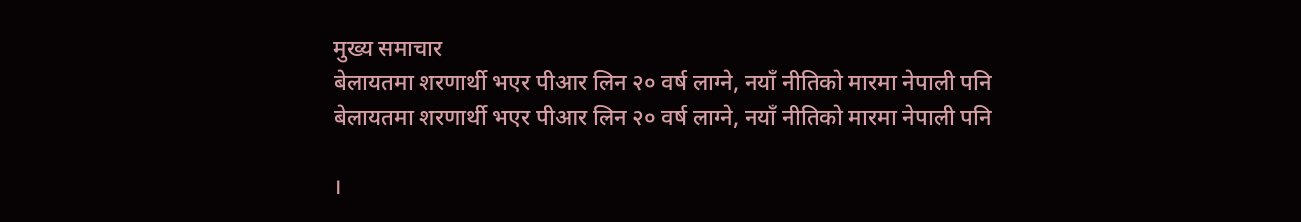मुख्य समाचार
बेलायतमा शरणार्थी भएर पीआर लिन २० वर्ष लाग्ने, नयाँ नीतिको मारमा नेपाली पनि
बेलायतमा शरणार्थी भएर पीआर लिन २० वर्ष लाग्ने, नयाँ नीतिको मारमा नेपाली पनि

।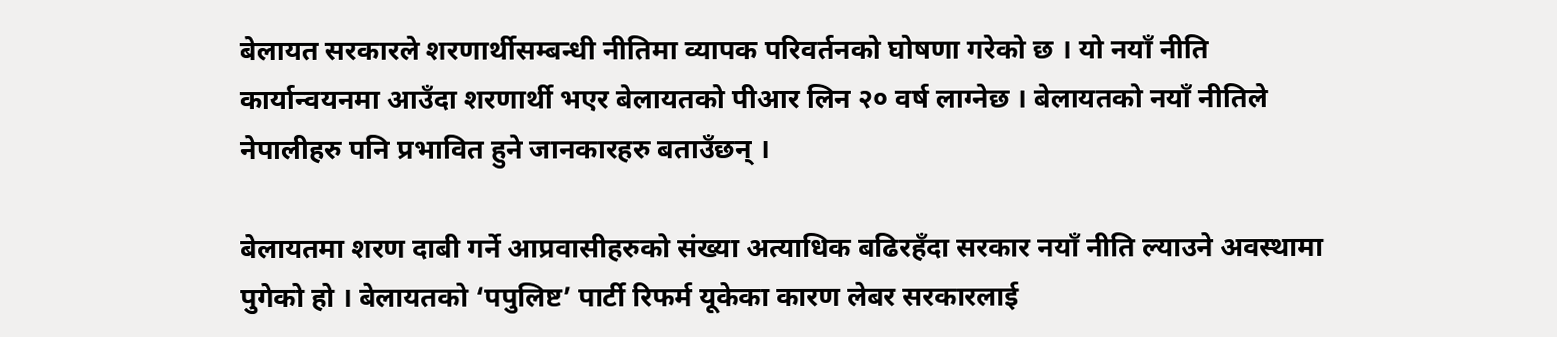बेलायत सरकारले शरणार्थीसम्बन्धी नीतिमा व्यापक परिवर्तनको घोषणा गरेको छ । यो नयाँ नीति कार्यान्वयनमा आउँदा शरणार्थी भएर बेलायतको पीआर लिन २० वर्ष लाग्नेछ । बेलायतको नयाँ नीतिले नेपालीहरु पनि प्रभावित हुने जानकारहरु बताउँछन् ।

बेलायतमा शरण दाबी गर्ने आप्रवासीहरुको संख्या अत्याधिक बढिरहँदा सरकार नयाँ नीति ल्याउने अवस्थामा पुगेको हो । बेलायतको ‘पपुलिष्ट’ पार्टी रिफर्म यूकेका कारण लेबर सरकारलाई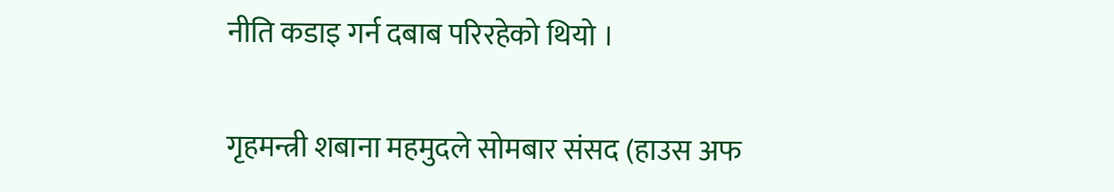नीति कडाइ गर्न दबाब परिरहेको थियो ।

गृहमन्त्री शबाना महमुदले सोमबार संसद (हाउस अफ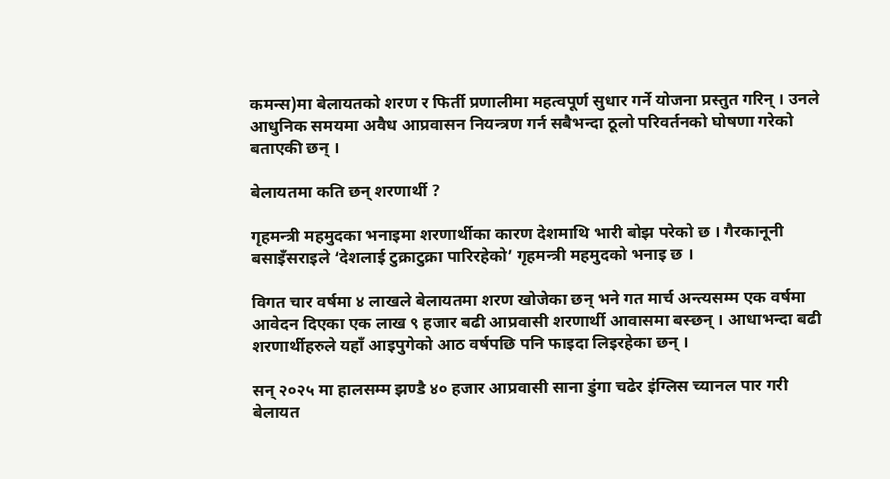कमन्स)मा बेलायतको शरण र फिर्ती प्रणालीमा महत्वपूर्ण सुधार गर्ने योजना प्रस्तुत गरिन् । उनले आधुनिक समयमा अवैध आप्रवासन नियन्त्रण गर्न सबैभन्दा ठूलो परिवर्तनको घोषणा गरेको बताएकी छन् ।

बेलायतमा कति छन् शरणार्थी ?

गृहमन्त्री महमुदका भनाइमा शरणार्थीका कारण देशमाथि भारी बोझ परेको छ । गैरकानूनी बसाइँसराइले ‘देशलाई टुक्राटुक्रा पारिरहेको’ गृहमन्त्री महमुदको भनाइ छ ।

विगत चार वर्षमा ४ लाखले बेलायतमा शरण खोजेका छन् भने गत मार्च अन्त्यसम्म एक वर्षमा आवेदन दिएका एक लाख ९ हजार बढी आप्रवासी शरणार्थी आवासमा बस्छन् । आधाभन्दा बढी शरणार्थीहरुले यहाँ आइपुगेको आठ वर्षपछि पनि फाइदा लिइरहेका छन् ।

सन् २०२५ मा हालसम्म झण्डै ४० हजार आप्रवासी साना डुंगा चढेर इंग्लिस च्यानल पार गरी बेलायत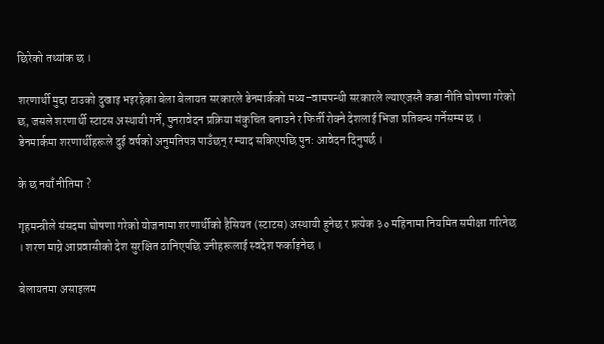छिरेको तथ्यांक छ ।

शरणार्थी मुद्दा टाउको दुखाइ भइरहेका बेला बेलायत सरकारले डेनमार्कको मध्य–वामपन्थी सरकारले ल्याएजस्तै कडा नीति घोषणा गरेको छ, जसले शरणार्थी स्टाटस अस्थायी गर्ने, पुनरावेदन प्रक्रिया संकुचित बनाउने र फिर्ती रोक्ने देशलाई भिजा प्रतिबन्ध गर्नेसम्म छ । डेनमार्कमा शरणार्थीहरूले दुई वर्षको अनुमतिपत्र पाउँछन् र म्याद सकिएपछि पुन: आवेदन दिनुपर्छ ।

के छ नयाँ नीतिमा ?

गृहमन्त्रीले संसदमा घोषणा गरेको योजनामा शरणार्थीको हैसियत (स्टाटस) अस्थायी हुनेछ र प्रत्येक ३० महिनामा नियमित समीक्षा गरिनेछ । शरण माग्ने आप्रवासीको देश सुरक्षित ठानिएपछि उनीहरूलाई स्वदेश फर्काइनेछ ।

बेलायतमा असाइलम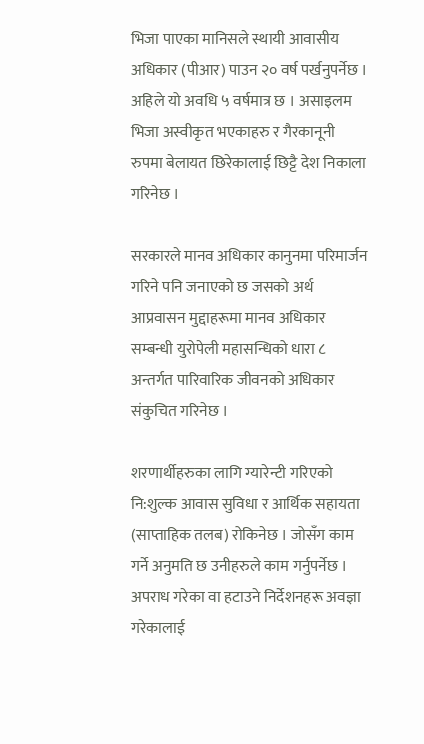भिजा पाएका मानिसले स्थायी आवासीय अधिकार (पीआर) पाउन २० वर्ष पर्खनुपर्नेछ । अहिले यो अवधि ५ वर्षमात्र छ । असाइलम भिजा अस्वीकृत भएकाहरु र गैरकानूनी रुपमा बेलायत छिरेकालाई छिट्टै देश निकाला गरिनेछ ।

सरकारले मानव अधिकार कानुनमा परिमार्जन गरिने पनि जनाएको छ जसको अर्थ आप्रवासन मुद्दाहरूमा मानव अधिकार सम्बन्धी युरोपेली महासन्धिको धारा ८ अन्तर्गत पारिवारिक जीवनको अधिकार संकुचित गरिनेछ ।

शरणार्थीहरुका लागि ग्यारेन्टी गरिएको नि:शुल्क आवास सुविधा र आर्थिक सहायता (साप्ताहिक तलब) रोकिनेछ । जोसँग काम गर्ने अनुमति छ उनीहरुले काम गर्नुपर्नेछ । अपराध गरेका वा हटाउने निर्देशनहरू अवज्ञा गरेकालाई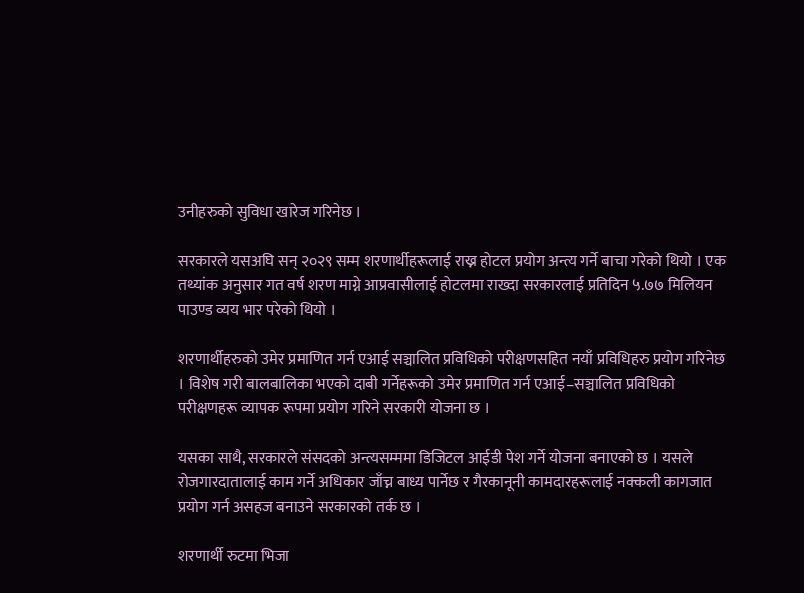उनीहरुको सुविधा खारेज गरिनेछ ।

सरकारले यसअघि सन् २०२९ सम्म शरणार्थीहरूलाई राख्न होटल प्रयोग अन्त्य गर्ने बाचा गरेको थियो । एक तथ्यांक अनुसार गत वर्ष शरण माग्ने आप्रवासीलाई होटलमा राख्दा सरकारलाई प्रतिदिन ५.७७ मिलियन पाउण्ड व्यय भार परेको थियो ।

शरणार्थीहरुको उमेर प्रमाणित गर्न एआई सञ्चालित प्रविधिको परीक्षणसहित नयाँ प्रविधिहरु प्रयोग गरिनेछ । विशेष गरी बालबालिका भएको दाबी गर्नेहरूको उमेर प्रमाणित गर्न एआई–सञ्चालित प्रविधिको परीक्षणहरू व्यापक रूपमा प्रयोग गरिने सरकारी योजना छ ।

यसका साथै, सरकारले संसदको अन्त्यसम्ममा डिजिटल आईडी पेश गर्ने योजना बनाएको छ । यसले रोजगारदातालाई काम गर्ने अधिकार जाँच्न बाध्य पार्नेछ र गैरकानूनी कामदारहरूलाई नक्कली कागजात प्रयोग गर्न असहज बनाउने सरकारको तर्क छ ।

शरणार्थी रुटमा भिजा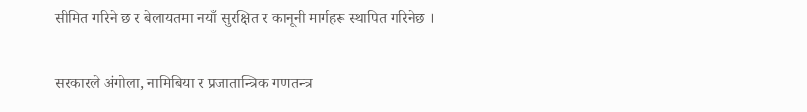सीमित गरिने छ र बेलायतमा नयाँ सुरक्षित र कानूनी मार्गहरू स्थापित गरिनेछ ।

सरकारले अंगोला, नामिबिया र प्रजातान्त्रिक गणतन्त्र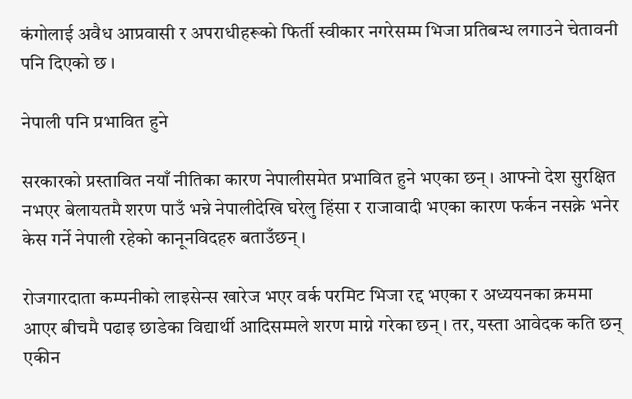कंगोलाई अवैध आप्रवासी र अपराधीहरूको फिर्ती स्वीकार नगरेसम्म भिजा प्रतिबन्ध लगाउने चेतावनी पनि दिएको छ ।

नेपाली पनि प्रभावित हुने

सरकारको प्रस्तावित नयाँ नीतिका कारण नेपालीसमेत प्रभावित हुने भएका छन् । आफ्नो देश सुरक्षित नभएर बेलायतमै शरण पाउँ भन्ने नेपालीदेखि घरेलु हिंसा र राजावादी भएका कारण फर्कन नसक्ने भनेर केस गर्ने नेपाली रहेको कानूनविदहरु बताउँछन् ।

रोजगारदाता कम्पनीको लाइसेन्स खारेज भएर वर्क परमिट भिजा रद्द भएका र अध्ययनका क्रममा आएर बीचमै पढाइ छाडेका विद्यार्थी आदिसम्मले शरण माग्ने गरेका छन् । तर, यस्ता आवेदक कति छन् एकीन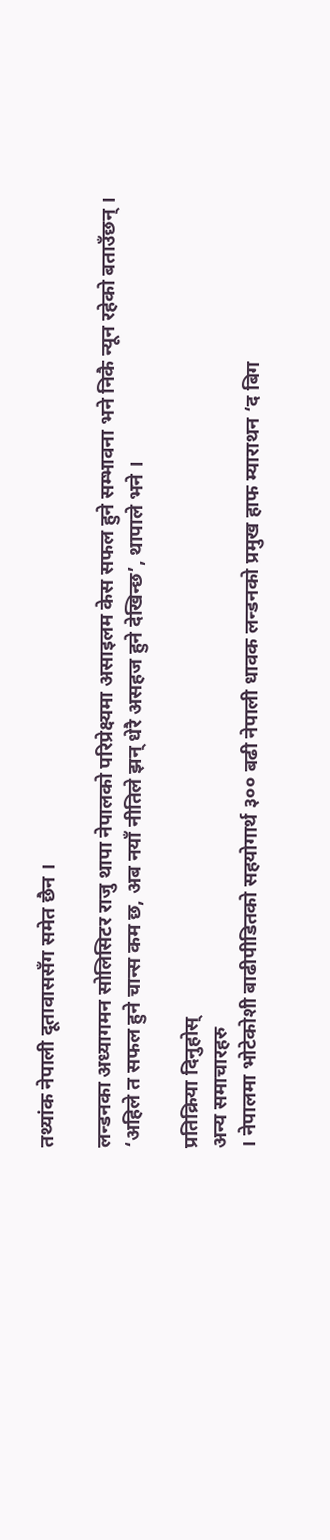तथ्यांक नेपाली दूतावाससँग समेत छैन ।

लन्डनका अध्यागमन सोलिसिटर राजु थापा नेपालको परिप्रेक्ष्यमा असाइलम केस सफल हुने सम्भावना भने निकै न्यून रहेको बताउँछन् । ‘अहिले त सफल हुने चान्स कम छ, अब नयाँ नीतिले झन् धेरै असहज हुने देखिन्छ’, थापाले भने ।

प्रतिक्रिया दिनुहोस्
अन्य समाचारहरु
। नेपालमा भोटेकोशी बाढीपीडितको सहयोगार्थ ३०० बढी नेपाली धावक लन्डनको प्रमुख हाफ म्याराथन ‘द बिग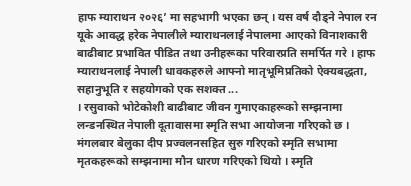हाफ म्याराथन २०२६’ मा सहभागी भएका छन् । यस वर्ष दौड्ने नेपाल रन यूके आवद्ध हरेक नेपालीले म्याराथनलाई नेपालमा आएको विनाशकारी बाढीबाट प्रभावित पीडित तथा उनीहरूका परिवारप्रति समर्पित गरे । हाफ म्याराथनलाई नेपाली धावकहरुले आफ्नो मातृभूमिप्रतिको ऐक्यबद्धता, सहानुभूति र सहयोगको एक सशक्त ...
। रसुवाको भोटेकोशी बाढीबाट जीवन गुमाएकाहरूको सम्झनामा लन्डनस्थित नेपाली दूतावासमा स्मृति सभा आयोजना गरिएको छ । मंगलबार बेलुका दीप प्रज्वलनसहित सुरु गरिएको स्मृति सभामा मृतकहरूको सम्झनामा मौन धारण गरिएको थियो । स्मृति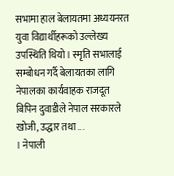सभामा हाल बेलायतमा अध्ययनरत युवा विद्यार्थीहरूको उल्लेख्य उपस्थिति थियो । स्मृति सभालाई सम्बोधन गर्दै बेलायतका लागि नेपालका कार्यवाहक राजदूत बिपिन दुवाडीले नेपाल सरकारले खोजी, उद्धार तथा ...
। नेपाली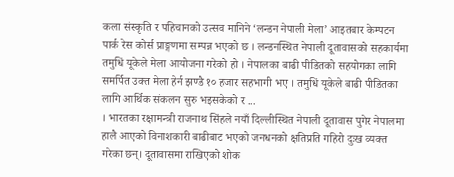कला संस्कृति र पहिचानको उत्सव मानिने ‘लन्डन नेपाली मेला’ आइतबार केम्पटन पार्क रेस कोर्स प्राङ्गणमा सम्पन्न भएको छ । लन्डनस्थित नेपाली दूतावासको सहकार्यमा तमुधिं यूकेले मेला आयोजना गरेको हो । नेपालका बाढी पीडितको सहयोगका लागि समर्पित उक्त मेला हेर्न झण्डै १० हजार सहभागी भए । तमुधिं यूकेले बाढी पीडितका लागि आर्थिक संकलन सुरु भइसकेको र ...
। भारतका रक्षामन्त्री राजनाथ सिंहले नयाँ दिल्लीस्थित नेपाली दूतावास पुगेर नेपालमा हालै आएको विनाशकारी बाढीबाट भएको जनधनको क्षतिप्रति गहिरो दुःख व्यक्त गरेका छन्। दूतावासमा राखिएको शोक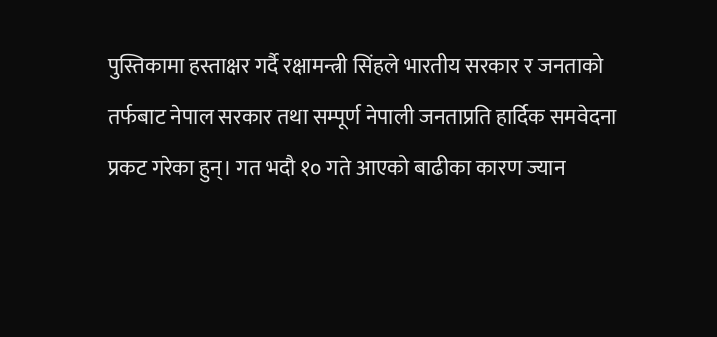पुस्तिकामा हस्ताक्षर गर्दै रक्षामन्त्री सिंहले भारतीय सरकार र जनताको तर्फबाट नेपाल सरकार तथा सम्पूर्ण नेपाली जनताप्रति हार्दिक समवेदना प्रकट गरेका हुन्। गत भदौ १० गते आएको बाढीका कारण ज्यान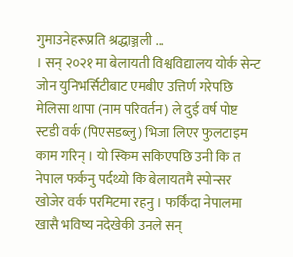गुमाउनेहरूप्रति श्रद्धाञ्जली ...
। सन् २०२१ मा बेलायती विश्वविद्यालय योर्क सेन्ट जोन युनिभर्सिटीबाट एमबीए उत्तिर्ण गरेपछि मेलिसा थापा (नाम परिवर्तन) ले दुई वर्ष पोष्ट स्टडी वर्क (पिएसडब्लु) भिजा लिएर फुलटाइम काम गरिन् । यो स्किम सकिएपछि उनी कि त नेपाल फर्कनु पर्दथ्यो कि बेलायतमै स्पोन्सर खोजेर वर्क परमिटमा रहनु । फर्किंदा नेपालमा खासै भविष्य नदेखेकी उनले सन्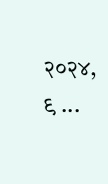२०२४, ९ ...